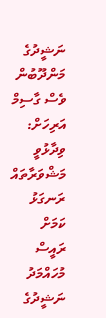ނަޝީދުގެ މަންދޫބުން ވެސް ގާސިމް އަރިހަށް: ވިދާޅުވީ މަޝްވަރާތައް ރަނގަޅު ކަމަށް
ރައީސް މުހައްމަދު ނަޝީދުގެ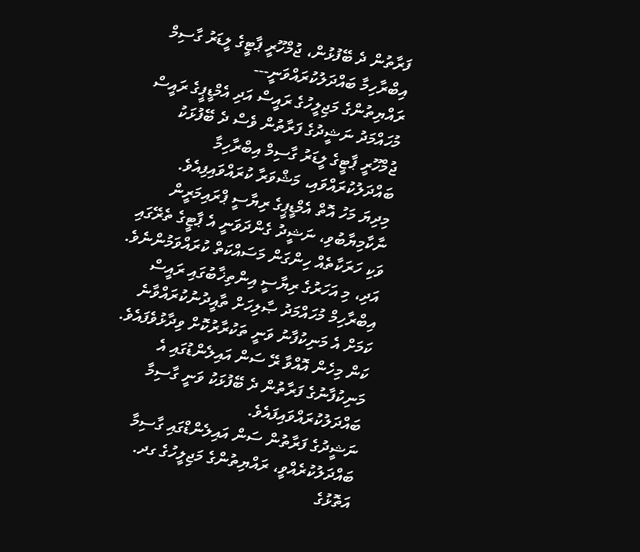ފަރާތުން ދެ ބޭފުޅުން، ޖުމްހޫރީ ޕާޓީގެ ލީޑަރު ގާސިމް އިބްރާހިމާ ބައްދަލުކުރައްވަނީ---
ރައްޔިތުންގެ މަޖިލީހުގެ ރައީސް އަދި އެމްޑީޕީގެ ރައީސް މުހައްމަދު ނަޝީދުގެ ފަރާތުން ވެސް ދެ ބޭފުޅަކު ޖުމްހޫރީ ޕާޓީގެ ލީޑަރު ގާސިމް އިބްރާހިމާ ބައްދަލުކުރައްވައި، މަޝްވަރާ ކުރައްވައިފިއެވެ.
މިދިޔަ މަހު އޮތް އެމްޑީޕީގެ ރިޔާސީ ޕްރައިމަރީން ނާކާމިޔާބުވި، ނަޝީދު ގެންދަވަނީ އެ ޕާޓީގެ ތެރޭގައި ވަކި ހަރަކާތެއް ހިންގަން މަސައްކަތް ކުރައްވަމުންނެވެ. އަދި، މި އަހަރުގެ ރިޔާސީ އިންތިޚާބުގައި ރައީސް އިބްރާހިމް މުހައްމަދު ޞާލިހަށް ތާއީދުނުކުރައްވާނެ ކަމަށް އެ މަނިކުފާނު ވަނީ ތަކުރާރުކޮށް ވިދާޅުވެފައެވެ.
ކަން މިހެން އޮއްވާ ރޭ ސަން އައިލެންޑުގައި އެ މަނިކުފާނުގެ ފަރާތުން ދެ ބޭފުޅަކު ވަނީ ގާސިމާ ބައްދަލުކުރައްވައިފައެވެ.
ނަޝީދުގެ ފަރާތުން ސަން އައިލެންޑްގައި ގާސިމާ ބައްދަލުކުރެއްވީ، ރައްޔިތުންގެ މަޖިލީހުގެ ގދ. އަތޮޅުގެ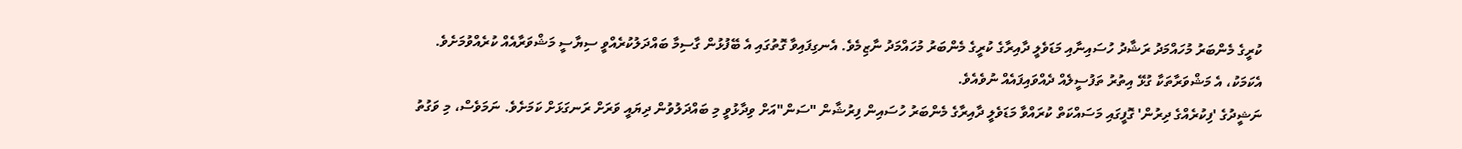ކުރީގެ މެންބަރު މުހައްމަދު ރަޝާދު ހުސައިނާއި މަޑަވެލީ ދާއިރާގެ ކުރީގެ މެންބަރު މުހައްމަދު ނާޒިމެވެ. އެނގިފައިވާ ގޮތުގައި އެ ބޭފުޅުން ގާސިމާ ބައްދަލުކުރެއްވީ ސިޔާސީ މަޝްވަރާއެއް ކުރެއްވުމަށެވެ.
އެކަމަކު، އެ މަޝްވަރާތަކާ ގުޅޭ އިތުރު ތަފުސީލެއް ދެއްވައިފައެއް ނުވެއެވެ.
ނަޝީދުގެ 'ފިކުރެއްގެ ދިރުން' ގޮފީގައި މަސައްކަތް ކުރައްވާ މަޑަވެލީ ދާއިރާގެ މެންބަރު ހުސައިން ފިރުޝާން "ސަން"އަށް ވިދާޅުވީ މި ބައްދަލުވުން ދިޔައީ ވަރަށް ރަނގަޅަށް ކަމަށެވެ. ނަމަވެސް، މި ވަގުތު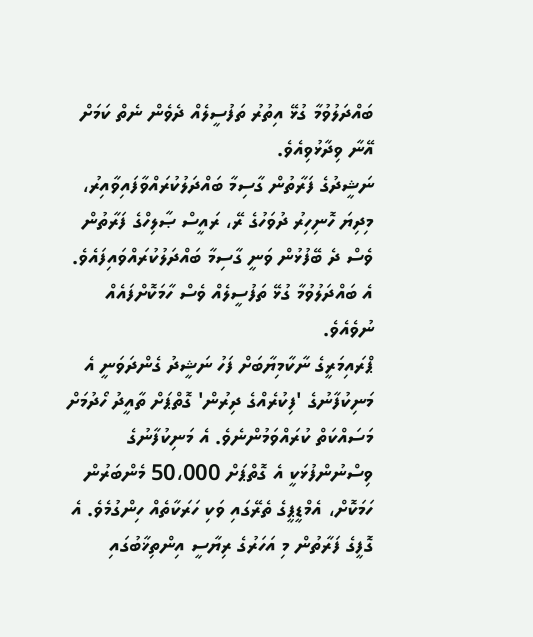ބައްދަލުވުމާ ގުޅޭ އިތުރު ތަފުސީލެއް ދެވެން ނެތް ކަމަށް އޭނާ ވިދާޅުވިއެވެ.
ނަޝީދުގެ ފަރާތުން ގާސިމާ ބައްދަލުކުރައްވާފައިވާއިރު، މިދިޔަ ހޮނިހިރު ދުވަހުގެ ރޭ، ރައީސް ޞާލިހްގެ ފަރާތުން ވެސް ދެ ބޭފުޅުން ވަނީ ގާސިމާ ބައްދަލުކުރައްވައިފައެވެ. އެ ބައްދަލުވުމާ ގުޅޭ ތަފުސީލެއް ވެސް ހާމަކޮށްފައެއް ނުވެއެވެ.
ޕްރައިމަރީގެ ނާކާމިޔާބަށް ފަހު ނަޝީދު ގެންދަވަނީ އެ މަނިކުފާނުގެ 'ފިކުރެއްގެ ދިރުން' ގޮތްޕަށް ތާއީދު ހޯދުމަށް މަސައްކަތް ކުރައްވަމުންނެވެ. އެ މަނިކުފާނުގެ ވިސްނުންފުޅަކީ އެ ގޮތްޕަށް 50،000 މެންބަރުން ހަމަކޮށް، އެމްޑީޕީގެ ތެރޭގައި ވަކި ހަރަކާތެއް ހިންގުމެވެ. އެ ގޮފީގެ ފަރާތުން މި އަހަރުގެ ރިޔާސީ އިންތިޚާބުގައި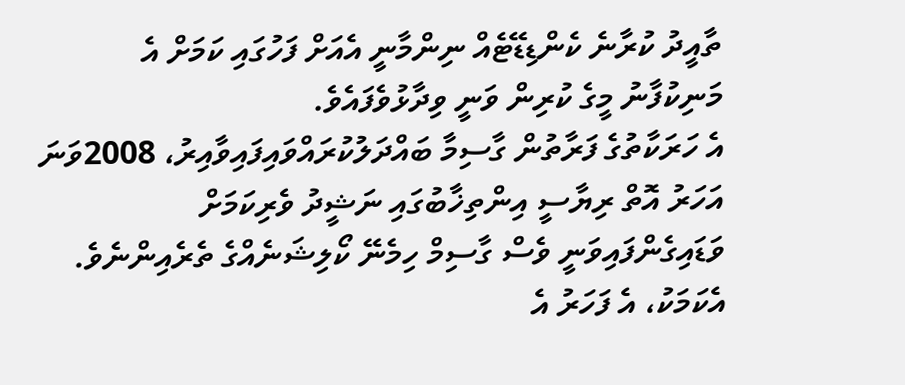ތާއީދު ކުރާނެ ކެންޑިޑޭޓެއް ނިންމާނީ އެއަށް ފަހުގައި ކަމަށް އެ މަނިކުފާނު މީގެ ކުރިން ވަނީ ވިދާޅުވެފައެވެ.
އެ ހަރަކާތުގެ ފަރާތުން ގާސިމާ ބައްދަލުކުރައްވައިފައިވާއިރު، 2008ވަނަ އަހަރު އޮތް ރިޔާސީ އިންތިޚާބުގައި ނަޝީދު ވެރިކަމަށް ވަޑައިގެންފައިވަނީ ވެސް ގާސިމް ހިމެނޭ ކޯލިޝަނެއްގެ ތެރެއިންނެވެ.
އެކަމަކު، އެ ފަހަރު އެ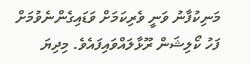މަނިކުފާނު ވަނީ ވެރިކަމަށް ވަޑައިގެންނެވުމަށް ފަހު ކޯލިޝަން ރޫޅާލައްވައިފައެވެ. މިދިޔަ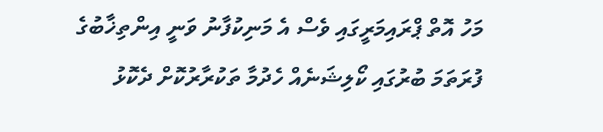މަހު އޮތް ޕްރައިމަރީގައި ވެސް އެ މަނިކުފާނު ވަނީ އިންތިޚާބުގެ ފުރަތަމަ ބުރުގައި ކޯލިޝަނެއް ހެދުމާ ތަކުރާރުކޮށް ދެކޮޅު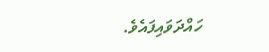ހައްދަވައިފައެވެ.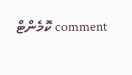comment ކޮމެންޓް